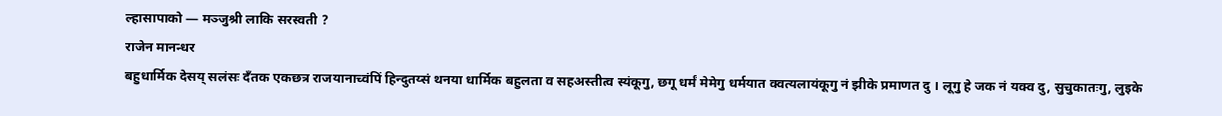ल्हासापाको — मञ्जुश्री लाकि सरस्वती ?
राजेन मानन्धर
बहुधार्मिक देसय् सलंसः दँतक एकछत्र राजयानाच्वंपिं हिन्दुतय्सं थनया धार्मिक बहुलता व सहअस्तीत्व स्यंकूगु, छगू धर्मं मेमेगु धर्मयात क्वत्यलायंकूगु नं झीके प्रमाणत दु । लूगु हे जक नं यक्व दु, सुचुकातःगु, लुइके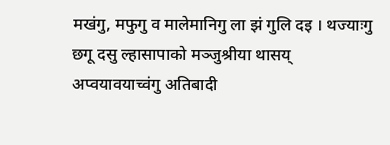मखंगु, मफुगु व मालेमानिगु ला झं गुलि दइ । थज्याःगु छगू दसु ल्हासापाको मञ्जुश्रीया थासय् अप्वयावयाच्वंगु अतिबादी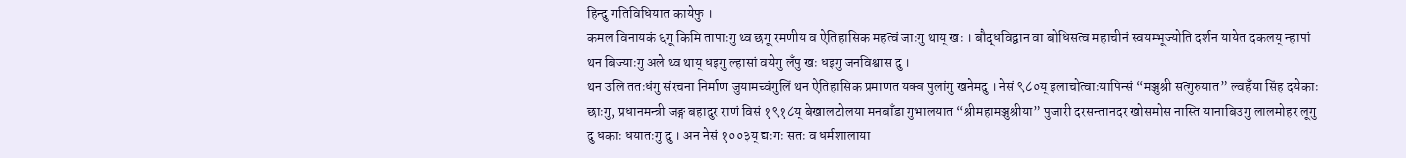हिन्दु गतिविधियात कायेफु ।
कमल विनायकं ६गू किमि तापाःगु थ्व छगू रमणीय व ऐतिहासिक महत्वं जाःगु थाय् खः । बौद्धविद्वान वा बोधिसत्व महाचीनं स्वयम्भूज्योति दर्शन यायेत दकलय् न्हापां थन बिज्याःगु अले थ्व थाय् धइगु ल्हासां वयेगु लँपु खः धइगु जनविश्वास दु ।
थन उलि ततःधंगु संरचना निर्माण जुयामच्वंगुलिं थन ऐतिहासिक प्रमाणत यक्व पुलांगु खनेमदु । नेसं ९८०य् इलाचोत्वाःयापिन्सं “मञ्जुश्री सत्गुरुयात” ल्वहँया सिंह दयेकाः छाःगु, प्रधानमन्त्री जङ्ग बहादुर राणं विसं १९१८य् बेखालटोलया मनबाँडा गुभालयात “श्रीमहामञ्जुश्रीया” पुजारी दरसन्तानदर खोसमोस नास्ति यानाबिउगु लालमोहर लूगु दु धकाः धयातःगु दु । अन नेसं १००३य् द्यःगः सतः व धर्मशालाया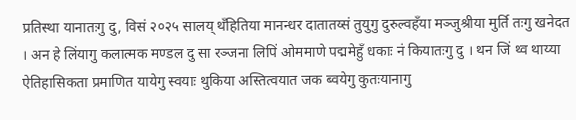प्रतिस्था यानातःगु दु, विसं २०२५ सालय् थँहितिया मानन्धर दातातय्सं तुयुगु दुरुल्वहँया मञ्जुश्रीया मुर्ति तःगु खनेदत । अन हे लिंयागु कलात्मक मण्डल दु सा रञ्जना लिपिं ओममाणे पद्ममेहुँ धकाः नं कियातःगु दु । थन जिं थ्व थाय्या ऐतिहासिकता प्रमाणित यायेगु स्वयाः थुकिया अस्तित्वयात जक ब्वयेगु कुतःयानागु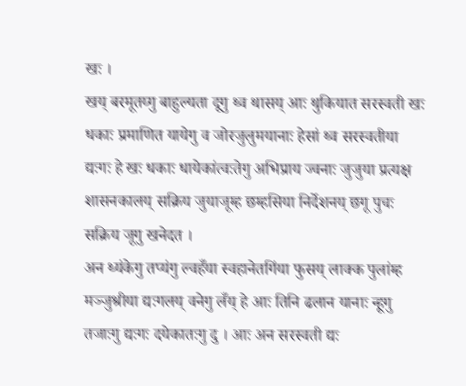खः ।
खय् बरमूतय्गु बाहुल्यता दूगु थ्व थासय् आः थुकियात सरस्वती खः धकाः प्रमाणित यायेगु व जोरजुलुमयानाः हेसां थ्व सरस्वतीया द्यःगः हे खः धकाः धायेकांत्वःतेगु अभिप्राय ज्वनाः जुजुया प्रत्यक्ष शासनकालय् सक्रिय जुयाजूम्ह छम्हसिया निर्देशनय् छगू पुचः सक्रिय जूगु खनेदत ।
अन थ्यंकेगु तप्यंगु ल्वहँया स्वहानेतगिंया फुसय् लाक्क पुलांम्ह मञ्जुश्रीया द्यःगलय् वनेगु लँय् हे आः तिनि ढलान यानाः न्हूगु तजाःगु द्यःगः दयेकातःगु दु । आः अन सरस्वती द्यः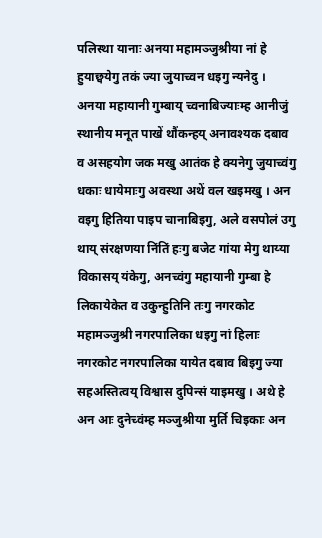पलिस्था यानाः अनया महामञ्जुश्रीया नां हे हुयाछ्वयेगु तकं ज्या जुयाच्वन धइगु न्यनेदु ।
अनया महायानी गुम्बाय् च्वनाबिज्याःम्ह आनीजुं स्थानीय मनूत पाखें थौंकन्हय् अनावश्यक दबाव व असहयोग जक मखु आतंक हे क्यनेगु जुयाच्वंगु धकाः धायेमाःगु अवस्था अथें वल खइमखु । अन वइगु हितिया पाइप चानाबिइगु, अले वसपोलं उगु थाय् संरक्षणया निंतिं हःगु बजेट गांया मेगु थाय्या विकासय् यंकेगु, अनच्वंगु महायानी गुम्बा हे लिकायेकेत व उकुन्हुतिनि तःगु नगरकोट महामञ्जुश्री नगरपालिका धइगु नां हिलाः नगरकोट नगरपालिका यायेत दबाव बिइगु ज्या सहअस्तित्वय् विश्वास दुपिन्सं याइमखु । अथे हे अन आः दुनेच्वंम्ह मञ्जुश्रीया मुर्ति चिइकाः अन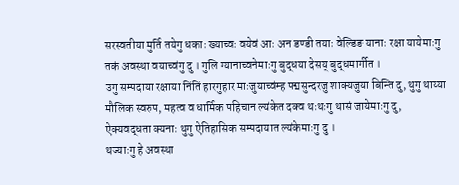सरस्वतीया मुर्ति तयेगु धकाः ख्याच्वः वयेवं आः अन डण्डी तयाः वेल्डिङ यानाः रक्षा यायेमाःगु तकं अवस्था वयाच्वंगु दु । गुलि ग्यानाच्वनेमाःगु बुद्धया देसय् बुद्धमार्गीत ।
उगु सम्पदाया रक्षाया निंतिं हारगुहार माःजुयाच्वंम्ह पद्मसुन्दरजु शाक्यजुया बिन्ति दु, थुगु थाय्या मौलिक स्वरुप, महत्व व धार्मिक पहिचान ल्यंकेत दक्व थःथःगु थासं जायेमाःगु दु, ऐक्यवद्धता क्यनाः थुगु ऐतिहासिक सम्पदायात ल्यंकेमाःगु दु ।
थज्याःगु हे अवस्था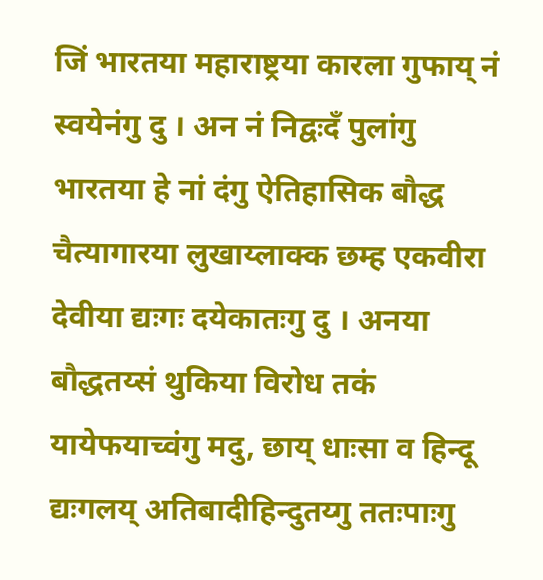जिं भारतया महाराष्ट्रया कारला गुफाय् नं स्वयेनंगु दु । अन नं निद्वःदँ पुलांगु भारतया हे नां दंगु ऐतिहासिक बौद्ध चैत्यागारया लुखाय्लाक्क छम्ह एकवीरा देवीया द्यःगः दयेकातःगु दु । अनया बौद्धतय्सं थुकिया विरोध तकं यायेफयाच्वंगु मदु, छाय् धाःसा व हिन्दू द्यःगलय् अतिबादीहिन्दुतय्गु ततःपाःगु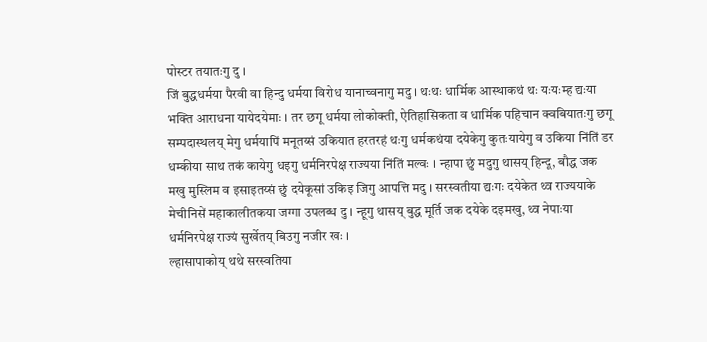पोस्टर तयातःगु दु ।
जिं बुद्धधर्मया पैरवी वा हिन्दु धर्मया विरोध यानाच्वनागु मदु । थःथः धार्मिक आस्थाकथं थः यःयःम्ह द्यःया भक्ति आराधना यायेदयेमाः । तर छगू धर्मया लोकोक्ती, ऐतिहासिकता व धार्मिक पहिचान क्वबियातःगु छगू सम्पदास्थलय् मेगु धर्मयापिं मनूतय्सं उकियात हरतरहं थःगु धर्मकथंया दयेकेगु कुतःयायेगु व उकिया निंतिं डर धम्कीया साथ तकं कायेगु धइगु धर्मनिरपेक्ष राज्यया निंतिं मल्वः । न्हापा छुं मदुगु थासय् हिन्दू, बौद्ध जक मखु मुस्लिम व इसाइतय्सं छुं दयेकूसां उकिइ जिगु आपत्ति मदु । सरस्वतीया द्यःगः दयेकेत थ्व राज्ययाके मेचीनिसें महाकालीतकया जग्गा उपलब्ध दु । न्हूगु थासय् बुद्ध मूर्ति जक दयेके दइमखु, थ्व नेपाःया धर्मनिरपेक्ष राज्यं सुर्खेतय् बिउगु नजीर खः ।
ल्हासापाकोय् थथे सरस्वतिया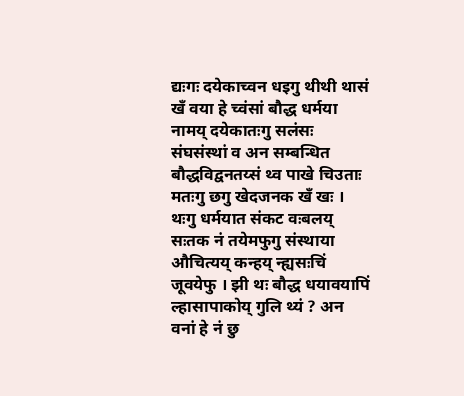द्यःगः दयेकाच्वन धइगु थीथी थासं खँ वया हे च्वंसां बौद्ध धर्मया नामय् दयेकातःगु सलंसः संघसंस्थां व अन सम्बन्धित बौद्धविद्वनतय्सं थ्व पाखे चिउताः मतःगु छगु खेदजनक खँ खः । थःगु धर्मयात संकट वःबलय् सःतक नं तयेमफुगु संस्थाया औचित्यय् कन्हय् न्ह्यसःचिं जूवयेफु । झी थः बौद्ध धयावयापिं ल्हासापाकोय् गुलि थ्यं ? अन वनां हे नं छु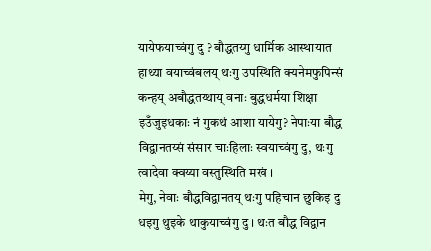यायेफयाच्वंगु दु ? बौद्धतय्गु धार्मिक आस्थायात हाथ्या वयाच्वंबलय् थःगु उपस्थिति क्यनेमफुपिन्सं कन्हय् अबौद्धतय्थाय् वनाः बुद्धधर्मया शिक्षा इउँजुइधकाः नं गुकथं आशा यायेगु? नेपाःया बौद्ध विद्वानतय्सं संसार चाःहिलाः स्वयाच्वंगु दु, थःगु त्वादेवा क्वय्या वस्तुस्थिति मखं ।
मेगु, नेवाः बौद्धविद्वानतय् थःगु पहिचान छुकिइ दु धइगु थुइके थाकुयाच्वंगु दु । थःत बौद्ध विद्वान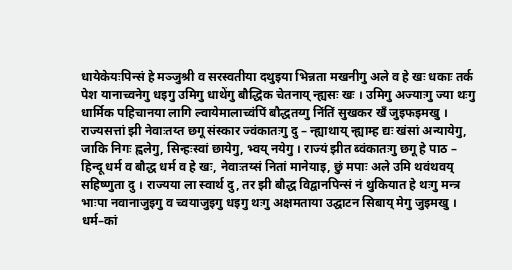धायेकेयःपिन्सं हे मञ्जुश्री व सरस्वतीया दथुइया भिन्नता मखनीगु अले व हे खः धकाः तर्क पेश यानाच्वनेगु धइगु उमिगु धाथेंगु बौद्धिक चेतनाय् न्ह्यसः खः । उमिगु अज्याःगु ज्या थःगु धार्मिक पहिचानया लागि ल्वायेमालाच्वंपिं बौद्धतय्गु निंतिं सुखकर खँ जुइफइमखु । राज्यसत्तां झी नेवाःतय्त छगू संस्कार ज्वंकातःगु दु – न्ह्याथाय् न्ह्याम्ह द्यः खंसां अन्यायेगु, जाकि निगः ह्वलेगु, सिन्हःस्वां छायेगु, भ्वय् नयेगु । राज्यं झीत ब्वंकातःगु छगू हे पाठ – हिन्दू धर्म व बौद्ध धर्म व हे खः, नेवाःतय्सं नितां मानेयाइ, छुं मपाः अले उमि थवंथवय् सहिष्णुता दु । राज्यया ला स्वार्थ दु, तर झी बौद्ध विद्वानपिन्सं नं थुकियात हे थःगु मन्त्र भाःपा नवानाजुइगु व च्वयाजुइगु धइगु थःगु अक्षमताया उद्घाटन सिबाय् मेगु जुइमखु ।
धर्म–कां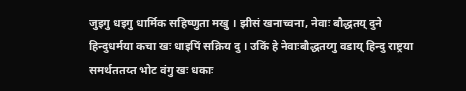जुइगु धइगु धार्मिक सहिष्णुता मखु । झीसं खनाच्वना, नेवाः बौद्धतय् दुने हिन्दुधर्मया कचा खः धाइपिं सक्रिय दु । उकिं हे नेवाःबौद्धतय्गु वडाय् हिन्दु राष्ट्रया समर्थततय्त भोट वंगु खः धकाः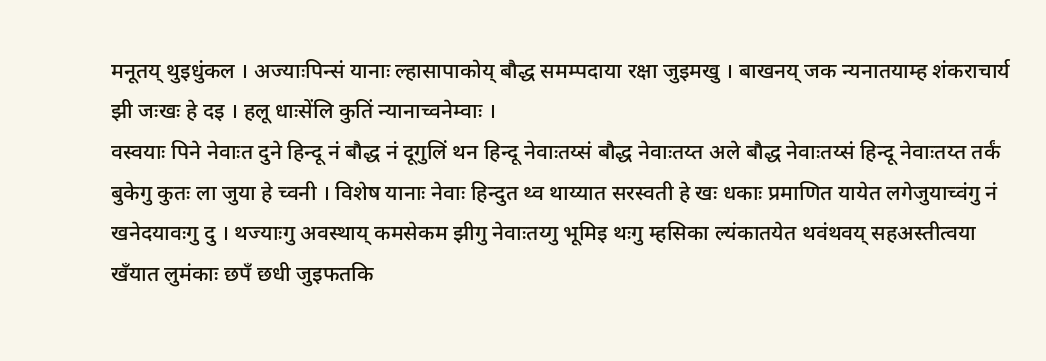मनूतय् थुइधुंकल । अज्याःपिन्सं यानाः ल्हासापाकोय् बौद्ध समम्पदाया रक्षा जुइमखु । बाखनय् जक न्यनातयाम्ह शंकराचार्य झी जःखः हे दइ । हलू धाःसेंलि कुतिं न्यानाच्वनेम्वाः ।
वस्वयाः पिने नेवाःत दुने हिन्दू नं बौद्ध नं दूगुलिं थन हिन्दू नेवाःतय्सं बौद्ध नेवाःतय्त अले बौद्ध नेवाःतय्सं हिन्दू नेवाःतय्त तर्कं बुकेगु कुतः ला जुया हे च्वनी । विशेष यानाः नेवाः हिन्दुत थ्व थाय्यात सरस्वती हे खः धकाः प्रमाणित यायेत लगेजुयाच्वंगु नं खनेदयावःगु दु । थज्याःगु अवस्थाय् कमसेकम झीगु नेवाःतय्गु भूमिइ थःगु म्हसिका ल्यंकातयेत थवंथवय् सहअस्तीत्वया खँयात लुमंकाः छपँ छधी जुइफतकि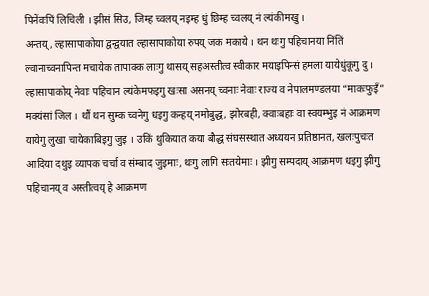पिनेंवःपिं लिचिली । झीसं सिउ, जिम्ह च्वलय् नइम्ह धुं छिम्ह च्वलय् नं ल्यंकीमखु ।
अन्तय्, ल्हासापाकोया द्वन्द्वयात ल्हासापाकोया रुपय् जक मकाये । थन थःगु पहिचानया निंतिं ल्वानाच्वनापिन्त मचायेक तापाक्क लाःगु थासय् सहअस्तीत्व स्वीकार मयाइपिन्सं हमला यायेधुंकूगु दु । ल्हासापाकोय् नेवाः पहिचान ल्यंकेमफइगु खःसा असनय् च्वनाः नेवाः राज्य व नेपालमण्डलया “माकःफुइँ” मक्यंसां जिल । थौं थन सुम्क च्वनेगु धइगु कन्हय् नमोबुद्ध, झोरबही, क्वाःबहाः वा स्वयम्भुइ नं आक्रमण यायेगु लुखा चायेकाबिइगु जुइ । उकिं थुकियात कया बौद्ध संघसस्थात अध्ययन प्रतिष्ठानत, खलःपुचःत आदिया दथुइ व्यापक चर्चा व संम्बाद जुइमाः, थःगु लागि सःतयेमाः । झीगु सम्पदाय् आक्रमण धइगु झीगु पहिचानय् व अस्तीत्वय् हे आक्रमण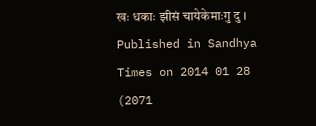खः धकाः झीसं चायेकेमाःगु दु ।
Published in Sandhya Times on 2014 01 28 (2071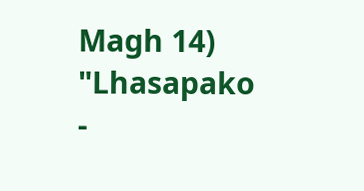Magh 14) "Lhasapako -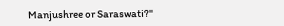Manjushree or Saraswati?"